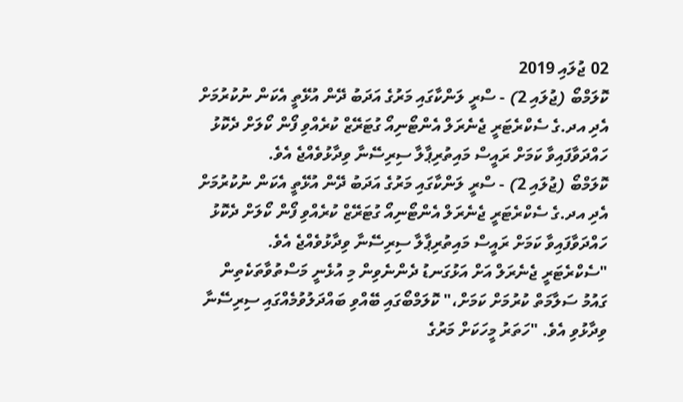02 ޖުލައި 2019
ކޮލަމްބޯ (ޖުލައި 2) - ސްރީ ލަންކާގައި މަރުގެ އަދަބު ދޭން އުޅޭތީ އެކަން ނުކުރުމަށް އެދި އދ.ގެ ސެކްރެޓަރީ ޖެނެރަލް އެންޓޯނިއޯ ގުޓަރޭޒް ކުރެއްވި ފޯން ކޯލަށް ދެކޮޅު ހައްދަވާފައިވާ ކަމަށް ރައީސް މައިތުރިޕާލާ ސިރިސޭނާ ވިދާޅުވެއްޖެ އެވެ.
ކޮލަމްބޯ (ޖުލައި 2) - ސްރީ ލަންކާގައި މަރުގެ އަދަބު ދޭން އުޅޭތީ އެކަން ނުކުރުމަށް އެދި އދ.ގެ ސެކްރެޓަރީ ޖެނެރަލް އެންޓޯނިއޯ ގުޓަރޭޒް ކުރެއްވި ފޯން ކޯލަށް ދެކޮޅު ހައްދަވާފައިވާ ކަމަށް ރައީސް މައިތުރިޕާލާ ސިރިސޭނާ ވިދާޅުވެއްޖެ އެވެ.
"ސެކްރެޓަރީ ޖެނެރަލް އަށް އަޅުގަނޑު ދެންނެވިން މި އުޅެނީ މަސްތުވާތަކެތިން ގައުމު ސަލާމަތް ކުރުމަށް ކަމަށް،" ކޮލަމްބޯގައި ބޭއްވި ބައްދަލުވުމެއްގައި ސިރިސޭނާ ވިދާޅުވި އެވެ. "ހަތަރު މީހަކަށް މަރުގެ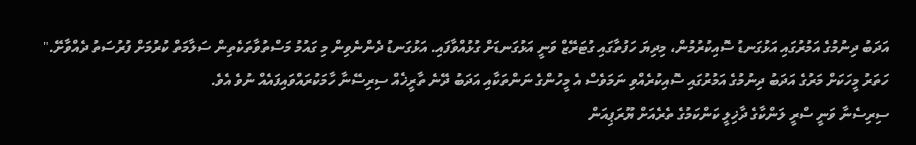އަދަބު ދިނުމުގެ އަމުރުގައި އަޅުގަނޑު ސޮއިކުރުމުން، މިދިޔަ ހަފުތާގައި ގުޓަރޭޒް ވަނީ އަޅުގަނޑަށް ގުޅުއްވާފައި. އަޅުގަނޑު ދެންނެވިން މި ގައުމު މަސްތުވާތަކެތިން ސަލާމަތް ކުރުމަށް ފުރުސަތު ދެއްވާށޭ."
ހަތަރު މީހަކަށް މަރުގެ އަދަބު ދިނުމުގެ އަމުރުގައި ސޮއިކުރެއްވި ނަމަވެސް އެ މީހުންގެ ނަންތަކާއި އަދަބު ދޭނެ ތާރީޚެއް ސިރިސޭނާ ހާމަކުރައްވައިފައެއް ނުވެ އެވެ.
ސިރިސެނާ ވަނީ ސްރީ ލަންކާގެ ދާޚިލީ ކަންކަމުގެ ތެރެއަށް ޔޫރަޕިއަން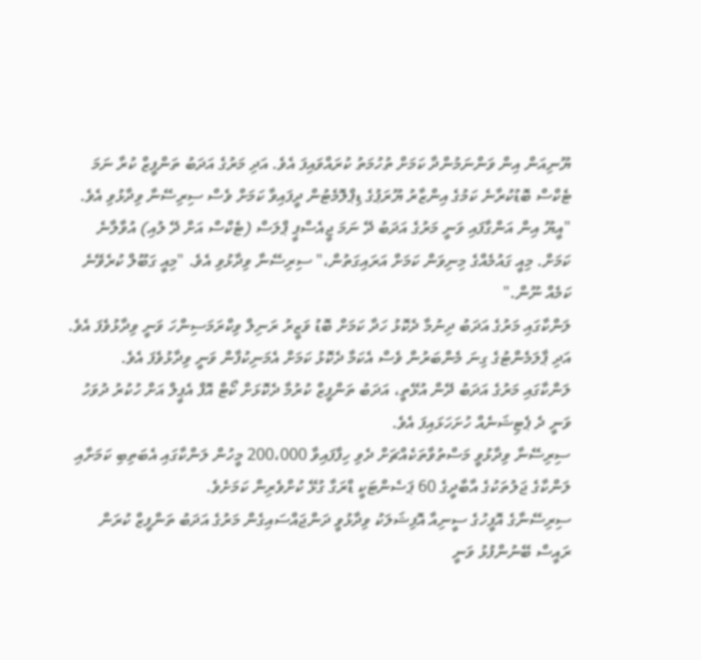ޔޫނިއަން އިން ވަންނަމުންދާ ކަމަށް ތުހުމަތު ކުރައްވައިފަ އެވެ. އަދި މަރުގެ އަދަބު ތަންފީޒް ކުރާ ނަމަ ޓެކްސް ބޮޑުކުރާނެ ކަމުގެ އިންޒާރު ޔޫރަޕުގެ ޑިޕްލޮމެޓުން ދީފައިވާ ކަމަށް ވެސް ސިރިސޭނާ ވިދާޅުވި އެވެ.
"އީޔޫ އިން އަންގާފައި ވަނީ މަރުގެ އަދަބު ދޭ ނަމަ ޖީއެސްޕީ ޕްލަސް (ޓެކްސް އަށް ދޭ ލުއި) އުވާލާނެ ކަމަށް. މިއީ ގައުމެއްގެ މިނިވަން ކަމަށް އަރައިގަތުން،" ސިރިސޭނާ ވިދާޅުވި އެވެ. "މިއީ ގަބޫލް ކުރެވޭނެ ކަމެއް ނޫން."
ލަންކާގައި މަރުގެ އަދަބު ދިނުމާ ދެކޮޅު ހަދާ ކަމަށް ބޮޑު ވަޒީރު ރަނިލް ވިކްރަމަސިންހަ ވަނީ ވިދާޅުވެފަ އެވެ. އަދި ޕާލަމެންޓުގެ ގިނަ މެންބަރުން ވެސް އެކަމާ ދެކޮޅު ކަމަށް އެމަނިކުފާން ވަނީ ވިދާޅުވެފަ އެވެ.
ލަންކާގައި މަރުގެ އަދަބު ދޭން އުޅޭތީ، އަދަބު ތަންފީޒް ކުރުމާ ދެކޮޅަށް ކޯޓް އޮފް އެޕީލް އަށް ހުކުރު ދުވަހު ވަނީ ދެ ޕެޓިޝަނެއް ހުށަހަޅައިފަ އެވެ.
ސިރިސޭނާ ވިދާޅުވީ މަސްތުވާތަކެއްޗަށް ދެވި ހިފާފައިވާ 200،000 މީހުން ލަންކާގައި އެބަތިބި ކަމަށާއި ލަންކާގެ ޖަލުތަކުގެ އާބާދީގެ 60 ޕަސެންޓަކީ ޑްރަގާ ގުޅޭ ކުށްވެރިން ކަމަށެވެ.
ސިރިސޭނާގެ އޮފީހުގެ ސީނިއާ އޮފިޝަލަކު ވިދާޅުވީ ދަންޖައްސައިގެން މަރުގެ އަދަބު ތަންފީޒް ކުރަން ރައީސް ބޭނުންފުޅު ވަނީ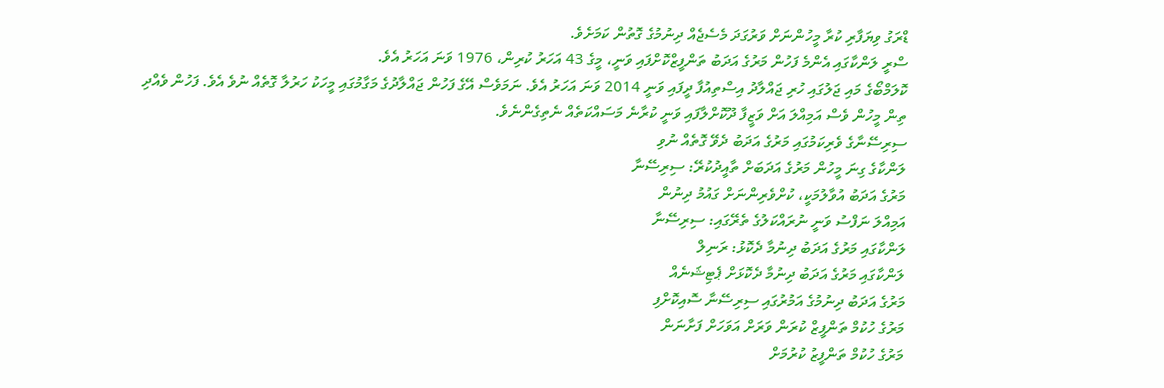ޑްރަގު ވިޔަފާރި ކުރާ މީހުންނަށް ވަރުގަދަ މެސެޖެއް ދިނުމުގެ ގޮތުން ކަމަށެވެ.
ސްރީ ލަންކާގައި އެންމެ ފަހުން މަރުގެ އަދަބު ތަންފީޒްކޮށްފައި ވަނީ، މީގެ 43 އަހަރު ކުރިން، 1976 ވަނަ އަހަރު އެވެ.
ކޮލަމްބޯގެ މައި ޖަލުގައި ހުރި ޖައްލާދު އިސްތިއުފާ ދީފައި ވަނީ 2014 ވަނަ އަހަރު އެވެ. ނަމަވެސް އޭގެ ފަހުން ޖައްލާދުގެ މަގާމުގައި މީހަކު ހަރުލާ ގޮތެއް ނުވެ އެވެ. ފަހުން ވެއްދި ތިން މީހުން ވެސް އަމިއްލަ އަށް ވަޒީފާ ދޫކޮށްލާފައި ވަނީ ކުރާނެ މަސައްކަތެއް ނެތިގެންނެވެ.
ސިރިސޭނާގެ ވެރިކަމުގައި މަރުގެ އަދަބު ދެވޭ ގޮތެއް ނުވި
ލަންކާގެ ގިނަ މީހުން މަރުގެ އަދަބަށް ތާއީދުކުރޭ: ސިރިސޭނާ
މަރުގެ އަދަބު އުވާލުމަކީ، ކުށްވެރިންނަށް ގައުމު ދިނުން
އަމިއްލަ ނަފްސު ވަނީ ނުރައްކަލުގެ ތެރޭގައި: ސިރިސޭނާ
ލަންކާގައި މަރުގެ އަދަބު ދިނުމާ ދެކޮޅު: ރަނިލް
ލަންކާގައި މަރުގެ އަދަބު ދިނުމާ ދެކޮޅަށް ޕެޓިޝަނެއް
މަރުގެ އަދަބު ދިނުމުގެ އަމުރުގައި ސިރިސޭނާ ސޮއިކޮށްފި
މަރުގެ ހުކުމް ތަންފީޒް ކުރަން ވަރަށް އަވަހަށް ފަށާނަން
މަރުގެ ހުކުމް ތަންފީޒު ކުރުމަށް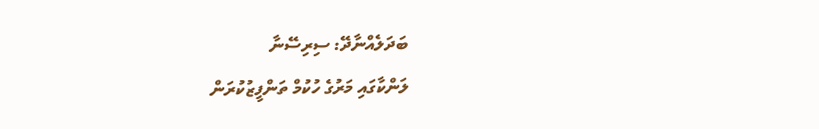ބަދަލެއްނާދޭ: ސިރިސޭނާ
ލަންކާގައި މަރުގެ ހުކުމް ތަންފީޒުކުރަން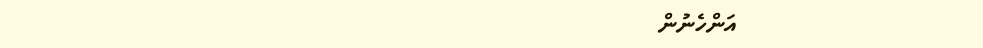އަންހެނުން